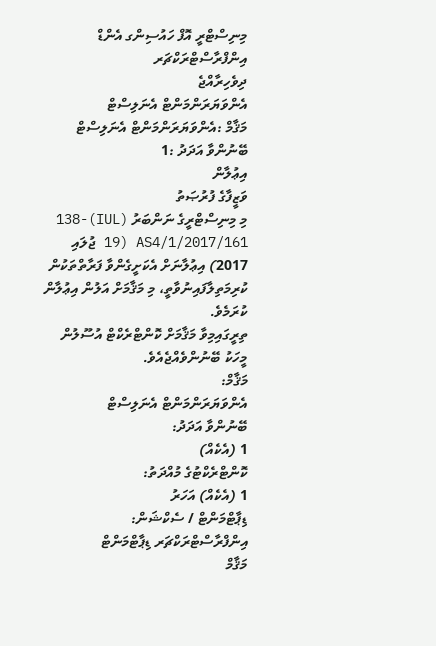މިނިސްޓްރީ އޮފް ހައުސިންގ އެންޑް އިންފްރާސްޓްރަކްޗަރ
ދިވެހިރާއްޖެ
އެންވަޔަރަންމަންޓް އެނަލިސްޓް
މަޤާމް :އެންވަޔަރަންމަންޓް އެނަލިސްޓް
ބޭނުންވާ އަދަދު :1
އިޢުލާން
ވަޒީފާގެ ފުރުޞަތު
މި މިނިސްޓްރީގެ ނަންބަރު (IUL)138-AS4/1/2017/161 (19 ޖުލައި 2017) އިޢުލާނަށް އެކަށީގެންވާ ފަރާތްތަކުން ކުރިމަތިލާފައިނުވާތީ، މި މަޤާމަށް އަލުން އިޢުލާން ކުރަމެވެ.
ތިރީގައިމިވާ މަޤާމަށް ކޮންޓްރެކްޓް އުސޫލުން މީހަކު ބޭނުންވެއްޖެއެވެ.
މަޤާމް:
އެންވަޔަރަންމަންޓް އެނަލިސްޓް
ބޭނުންވާ އަދަދު:
1 (އެކެއް)
ކޮންޓްރެކްޓުގެ މުއްދަތު:
1 (އެކެއް) އަހަރު
ޑިޕާޓްމަންޓް / ސެކްޝަން:
އިންފްރާސްޓްރަކްޗަރ ޑިޕާޓްމަންޓް
މަޤާމް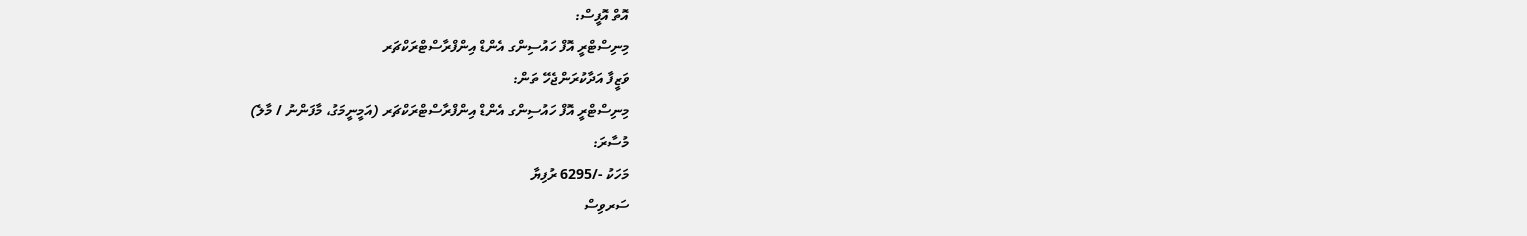އޮތް އޮފީސް:
މިނިސްޓްރީ އޮފް ހައުސިންގ އެންޑް އިންފްރާސްޓްރަކްޗަރ
ވަޒީފާ އަދާކުރަންޖެހޭ ތަން:
މިނިސްޓްރީ އޮފް ހައުސިންގ އެންޑް އިންފްރާސްޓްރަކްޗަރ (އަމީނީމަގު، މާފަންނު / މާލެ)
މުސާރަ:
މަހަކު -/6295 ރުފިޔާ
ސަރވިސް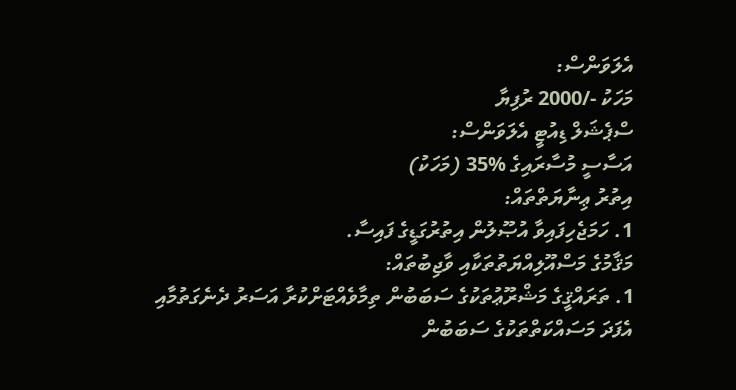އެލަވަންސް:
މަހަކު -/2000 ރުފިޔާ
ސްޕެޝަލް ޑިއުޓީ އެލަވަންސް:
އަސާސީ މުސާރައިގެ %35 (މަހަކު)
އިތުރު ޢިނާޔަތްތައް:
1. ހަމަޖެހިފައިވާ އުޞޫލުން އިތުރުގަޑީގެ ފައިސާ.
މަޤާމުގެ މަސްއޫލިއްޔަތުތަކާއި ވާޖިބުތައް:
1. ތަރައްޤީގެ މަޝްރޫޢުތަކުގެ ސަބަބުން ތިމާވެއްޓަށްކުރާ އަސަރު ދެނެގަތުމާއި އެފަދަ މަސައްކަތްތަކުގެ ސަބަބުން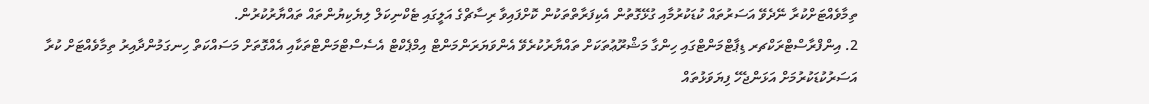ތިމާވެއްޓަށްކުރާ ނޭދެވޭ އަސަރުތައް ކުޑަކުރުމާއި ގުޅޭގޮތުން އެކިފަރާތްތަކުން ކޮށްފައިވާ ރިސާޗްގެ އަލީގައި ޓެކްނިކަލް ލިޔެކިޔުންތައް ތައްޔާރުކުރުން.
2. އިންފްރާސްޓްރަކްޗރ ޑިޕާޓްމަންޓްގައި ހިންގާ މަޝްރޫޢުތަކަށް ތައްޔާރުކުރެވޭ އެންވަޔަރަންމަންޓް އިމްޕެކްޓް އެސެސްޓްމަންޓްތަކާއި އެއްގޮތަށް މަސައްކަތް ހިނގަމުންދާއިރު ތިމާވެއްޓަށް ކުރާ އަސަރުކުޑަކުރުމަށް އަޅަންޖެހޭ ފިޔަވަޅުތައް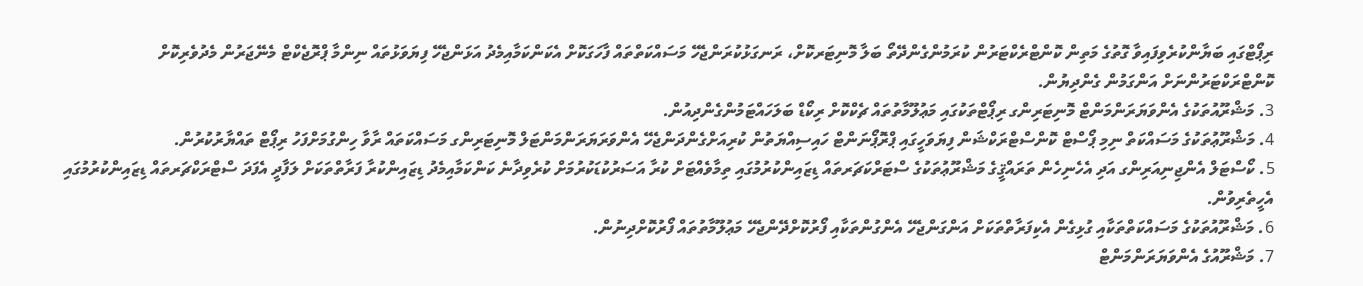ރިޕޯޓްގައި ބަޔާންކުރެވިފައިވާ ގޮތުގެ މަތިން ކޮންޓްރެކްޓަރުން ކުރަމުންގެންދޭތޯ ބަލާ މޮނިޓަރކޮށް، ރަނގަޅުކުރަންޖެހޭ މަސައްކަތްތައް ފާހަގަކޮށް އެކަންކަމާއިމެދު އަޅަންޖެހޭ ފިޔަވަޅުތައް ނިންމާ ޕްރޮޖެކްޓް މެނޭޖަރުން މެދުވެރިކޮށް ކޮންޓްރަކްޓަރުންނަށް އަންގަމުން ގެންދިޔުން.
3. މަޝްރޫއުތަކުގެ އެންވަޔަރަންމަންޓް މޮނިޓަރިންގ ރިޕޯޓްތަކުގައި މަޢުލޫމާތުތައް ޗެކްކޮށް ރިކޯޑް ބަލަހައްޓަމުންގެންދިއުން.
4. މަޝްރޫޢުތަކުގެ މަސައްކަތް ނިމި ޕޯސްޓް ކޮންސްޓްރަކްޝަން ފިޔަވަހީގައި ޕްރޮޕޯނަންޓް ހައިސިއްޔަތުން ކުރިއަށްގެންދަންޖެހޭ އެންވަރަޔަރަންމަންޓަލް މޮނިޓަރިންގ މަސައްކަތައް ރާވާ ހިންގުމަށްފަހު ރިޕޯޓް ތައްޔާރުކުރުން.
5. ކޯސްޓަލް އެންޖިނިއަރިންގ އަދި އެހެނިހެން ތަރައްޤީގެ މަޝްރޫޢުތަކުގެ ސްޓަރްކަޗަރތައް ޑިޒައިންކުރުމުގައި ތިމާވެއްޓަށް ކުރާ އަސަރުކުޑަކުރުމަށް ކުރެވިދާނެ ކަންކަމާއިމެދު ޑިޒައިންކުރާ ފަރާތްތަކަށް ލަފާދީ އެފަދަ ސްޓްރަކްޗަރތައް ޑިޒައިންކުރުމުގައި އެހީތެރިވުން.
6. މަޝްރޫއުތަކުގެ މަސައްކަތްތަކާއި ގުޅިގެން އެކިފަރާތްތަކަށް އަންގަންޖެހޭ އެންގުންތަކާއި ފޯރުކޮށްދޭންޖެހޭ މަޢުލޫމާތުތައް ފޯރުކޮށްދިނުން.
7. މަޝްރޫއުގެ އެންވަޔަރަންމަންޓް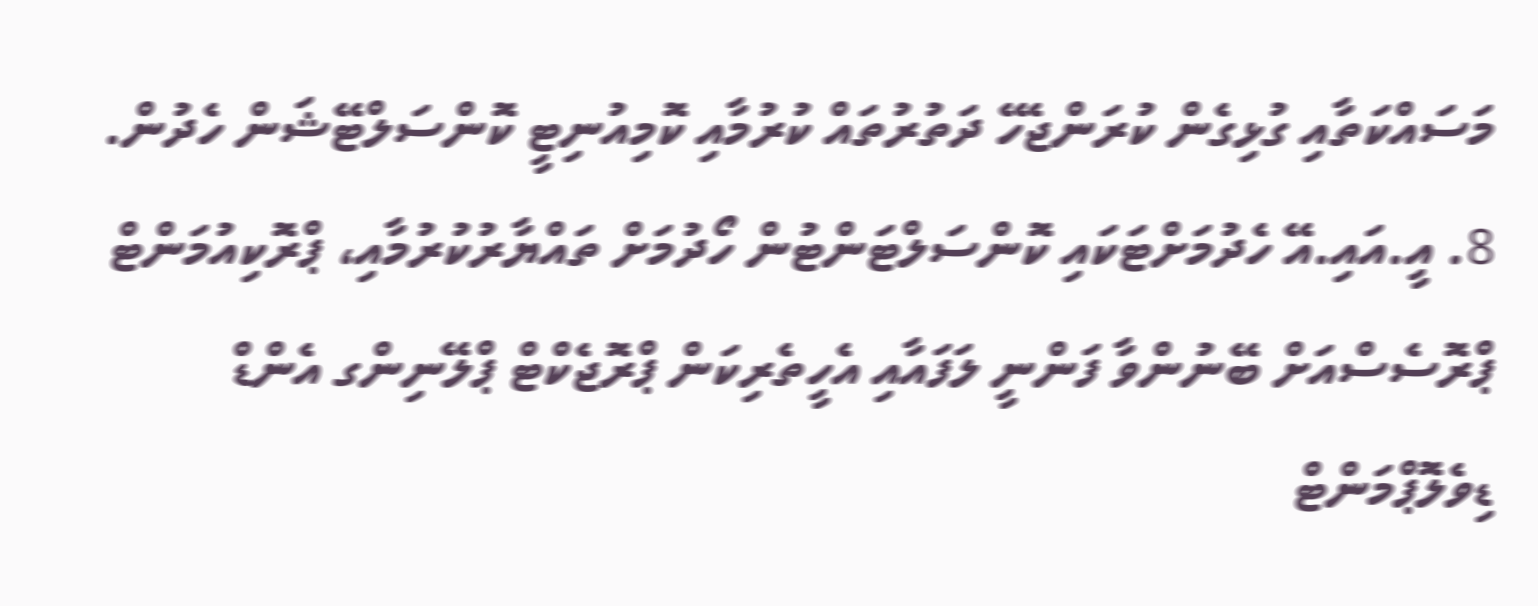މަސައްކަތާއި ގުޅިގެން ކުރަންޖެހޭ ދަތުރުތައް ކުރުމާއި ކޮމިއުނިޓީ ކޮންސަލްޓޭޝަން ހެދުން.
8. އީ.އައި.އޭ ހެދުމަށްޓަކައި ކޮންސަލްޓަންޓުން ހޯދުމަށް ތައްޔާރުކުރުމާއި، ޕްރޮކިއުމަންޓް ޕްރޮސެސްއަށް ބޭނުންވާ ފަންނީ ލަފައާއި އެހީތެރިކަން ޕްރޮޖެކްޓް ޕްލޭނިންގ އެންޑް ޑިވެލޮޕްމަންޓް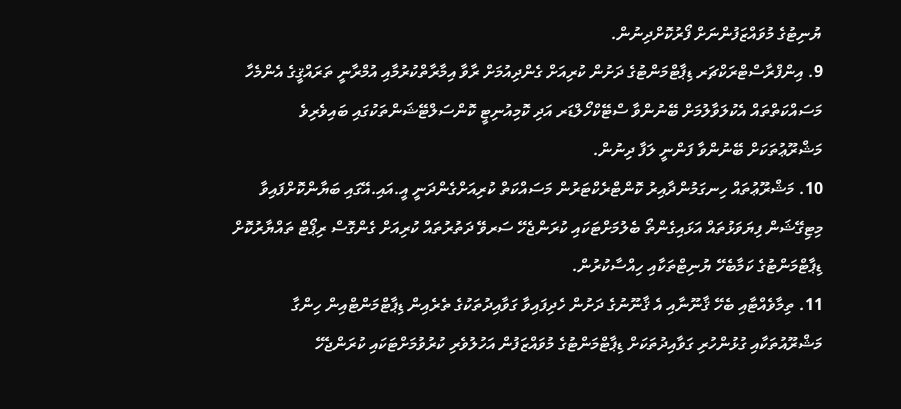ޔުނިޓުގެ މުވައްޒަފުންނަށް ފޯރުކޮށްދިނުން.
9. އިންފްރާސްޓްރަކްޗަރ ޑިޕާޓްމަންޓުގެ ދަށުން ކުރިއަށް ގެންދިއުމަށް ރާވާ އިމާރާތްކުރުމާއި އުމްރާނީ ތަރައްޤީގެ އެންމެހާ މަސައްކަތްތައް އެކުލަވާލުމަށް ބޭނުންވާ ސްޓޭކްހޯލްޑަރ އަދި ކޮމިއުނިޓީ ކޮންސަލްޓޭޝަންތަކުގައި ބައިވެރިވެ މަޝްރޫޢުތަކަށް ބޭނުންވާ ފަންނީ ލަފާ ދިނުން.
10. މަޝްރޫޢުތައް ހިނގަމުންދާއިރު ކޮންޓްރެކްޓަރުން މަސައްކަތް ކުރިއަށްގެންދަނީ އީ.އައި.އޭގައި ބަޔާންކޮށްފައިވާ މިޓިގޭޝަން ފިޔަވަޅުތައް އަޅައިގެންތޯ ބެލުމަށްޓަކައި ކުރަންޖެހޭ ސަރވޭ ދަތުރުތައް ކުރިއަށް ގެންގޮސް ރިޕޯޓް ތައްޔާރުކޮށް ޑިޕާޓްމަންޓުގެ ކަމާބެހޭ ޔުނިޓްތަކާއި ހިއްސާކުރުން.
11. ތިމާވެއްޓާއި ބެހޭ ޤާނޫނާއި އެ ޤާނޫނުގެ ދަށުން ހެދިފައިވާ ގަވާއިދުތަކުގެ ތެރެއިން ޑިޕާޓްމަންޓްއިން ހިންގާ މަޝްރޫއުތަކާއި ގުޅުންހުރި ގަވާއިދުތަކަށް ޑިޕާޓްމަންޓުގެ މުވައްޒަފުން އަހުލުވެރި ކުރުވުމަށްޓަކައި ކުރަންޖެހޭ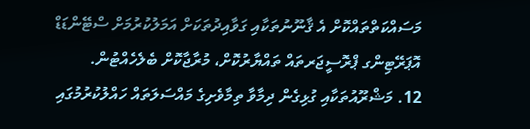މަސައްކަތްތައްކޮށް އެ ޤާނޫނުތަކާއި ގަވާއިދުތަކަށް އަމަލުކުރުމަށް ސްޓޭންޑަޑް އޮޕަރޭޓިންގ ޕްރޮސީޖަރތައް ތައްޔާރުކޮށް، މުރާޖާކޮށް ބެލެހެއްޓުން.
12. މަޝްރޫއުތަކާއި ގުޅިގެން ދިމާވާ ތިމާވެށިގެ މައްސަލަތައް ހައްލުކުރުމުގައި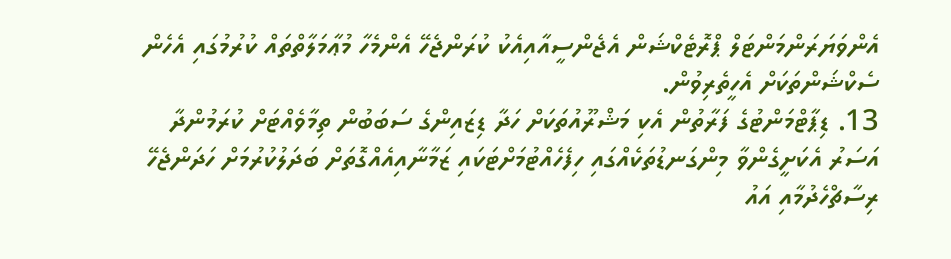އެންވަޔަރަންމަންޓަލް ޕްރޮޓެކްޝަން އެޖެންސީއާއިއެކު ކުރަންޖެހޭ އެންމެހާ މުޢާމަލާތްތައް ކުރުމުގައި އެހެން ސެކްޝަންތަކަށް އެހީތެރިވުން.
13. ޑިޕާޓްމަންޓުގެ ފަރާތުން އެކި މަޝްރޫއުތަކަށް ހަދާ ޑިޒައިންގެ ސަބަބުން ތިމާވެއްޓަށް ކުރަމުންދާ އަސަރު އެކަށީގެންވާ މިންގަނޑުތަކެއްގައި ހިފެހެއްޓުމަށްޓަކައި ޒަމާނާއިއެއްގޮތަށް ބަދަލުކުރުމަށް ހަދަންޖެހޭ ރިސާޗްހެދުމާއި އައު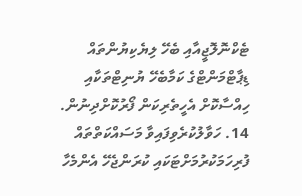ޓެކްނޮލޮޖީއާއި ބެހޭ ލިޔެކިޔުންތައް ޑިޕާޓްމަންޓްގެ ކަމާބެހޭ ޔުނިޓްތަކާއި ހިއްސާކޮށް އެހީތެރިކަން ފޯރުކޮށްދިނުން.
14. ހަވާލުކުރެވިފައިވާ މަސައްކަތްތައް ފުރިހަމަކުރުމަށްޓަކައި ކުރަންޖެހޭ އެންމެހާ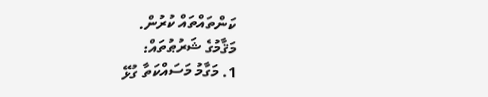ކަންތައްތައް ކުރުން.
މަޤާމުގެ ޝަރުޠުތައް:
1. މަގާމު މަސައްކަތާ ގުޅޭ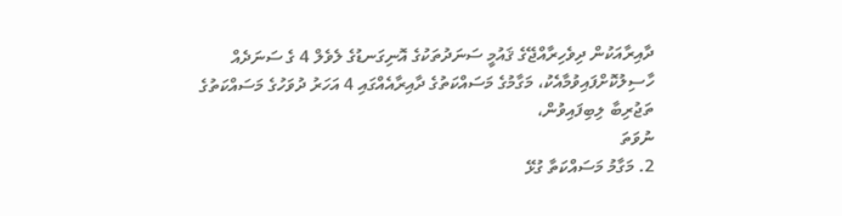ދާއިރާއަކުން ދިވެހިރާއްޖޭގެ ޤައުމީ ސަނަދުތަކުގެ އޮނިގަނޑުގެ ލެވެލް 4 ގެ ސަނަދެއް ހާސިލުކޮށްފައިވުމާއެކު، މަގާމުގެ މަސައްކަތުގެ ދާއިރާއެއްގައި 4 އަހަރު ދުވަހުގެ މަސައްކަތުގެ ތަޖުރިބާ ލިބިފައިވުން،
ނުވަތަ
2. މަގާމު މަސައްކަތާ ގުޅޭ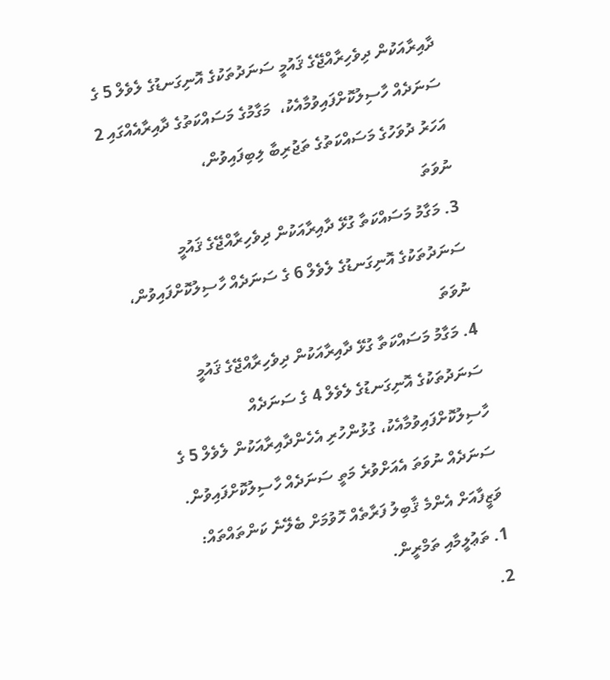ދާއިރާއަކުން ދިވެހިރާއްޖޭގެ ޤައުމީ ސަނަދުތަކުގެ އޮނިގަނޑުގެ ލެވެލް 5 ގެ ސަނަދެއް ހާސިލުކޮށްފައިވުމާއެކު،  މަގާމުގެ މަސައްކަތުގެ ދާއިރާއެއްގައި 2 އަހަރު ދުވަހުގެ މަސައްކަތުގެ ތަޖުރިބާ ލިބިފައިވުން،
ނުވަތަ
3. މަގާމު މަސައްކަތާ ގުޅޭ ދާއިރާއަކުން ދިވެހިރާއްޖޭގެ ޤައުމީ ސަނަދުތަކުގެ އޮނިގަނޑުގެ ލެވެލް 6 ގެ ސަނަދެއް ހާސިލުކޮށްފައިވުން،
ނުވަތަ
4. މަގާމު މަސައްކަތާ ގުޅޭ ދާއިރާއަކުން ދިވެހިރާއްޖޭގެ ޤައުމީ ސަނަދުތަކުގެ އޮނިގަނޑުގެ ލެވެލް 4 ގެ ސަނަދެއް ހާސިލުކޮށްފައިވުމާއެކު، ގުޅުންހުރި އެހެންދާއިރާއަކުން ލެވެލް 5 ގެ ސަނަދެއް ނުވަތަ އެއަށްވުރެ މަތީ ސަނަދެއް ހާސިލުކޮށްފައިވުން.
ވަޒީފާއަށް އެންމެ ޤާބިލު ފަރާތެއް ހޮވުމަށް ބެލޭނެ ކަންތައްތައް:
1. ތަޢުލީމާއި ތަމްރީން.
2.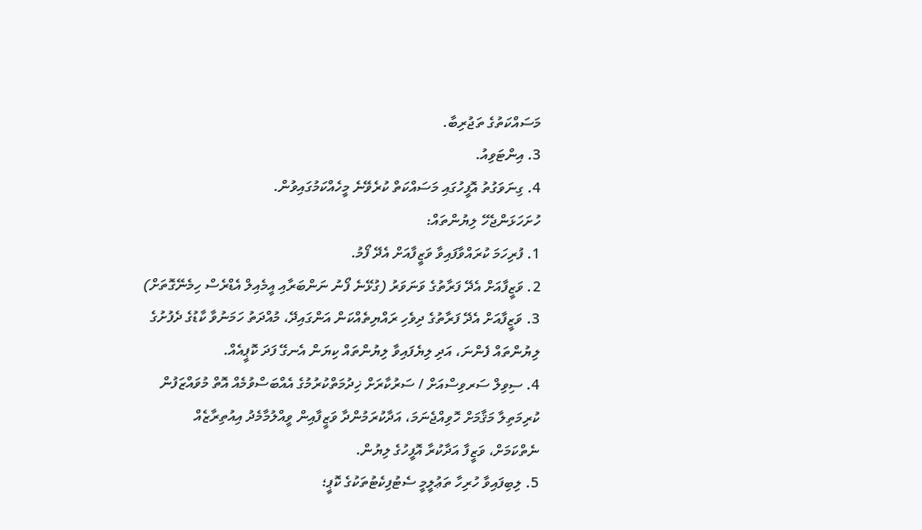މަސައްކަތުގެ ތަޖުރިބާ.
3. އިންޓަވިއު.
4. ގިނަވަގުތު އޮފީހުގައި މަސައްކަތް ކުރެވޭނެ މީހެއްކަމުގައިވުން.
ހުށަހަޅަންޖެހޭ ލިޔުންތައް:
1. ފުރިހަމަ ކުރައްވާފައިވާ ވަޒީފާއަށް އެދޭ ފޯމު.
2. ވަޒީފާއަށް އެދޭ ފަރާތުގެ ވަނަވަރު (ގުޅޭނެ ފޯނު ނަންބަރާއި އީމެއިލް އެޑްރެސް ހިމެނޭގޮތަށް)
3. ވަޒީފާއަށް އެދޭ ފަރާތުގެ ދިވެހި ރައްޔިތެއްކަން އަންގައިދޭ، މުއްދަތު ހަމަނުވާ ކާޑުގެ ދެފުށުގެ ލިޔުންތައް ފެންނަ، އަދި ލިޔެފައިވާ ލިޔުންތައް ކިޔަން އެނގޭ ފަދަ ކޮޕީއެއް.
4. ސިވިލް ސަރވިސްއަށް / ސަރުކާރަށް ޚިދުމަތްކުރުމުގެ އެއްބަސްވުމެއް އޮތް މުވައްޒަފުން ކުރިމަތިލާ މަޤާމަށް ހޮވިއްޖެނަމަ، އަދާކުރަމުންދާ ވަޒީފާއިން ވީއްލުމާމެދު އިއުތިރާޒެއް ނެތްކަމަށް، ވަޒީފާ އަދާކުރާ އޮފީހުގެ ލިޔުން.
5. ލިބިފައިވާ ހުރިހާ ތަޢުލީމީ ސެޓުފިކެޓުތަކުގެ ކޮޕީ؛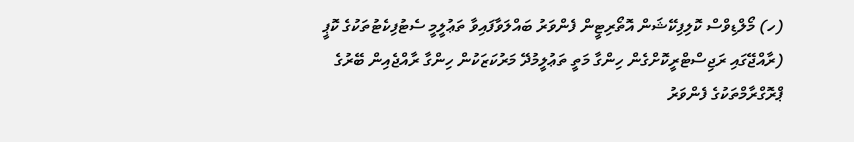(ހ) މޯލްޑިވްސް ކޮލިފިކޭޝަން އޮތޯރިޓީން ފެންވަރު ބައްލަވާފައިވާ ތަޢުލީމީ ސެޓުފިކެޓުތަކުގެ ކޮޕީ (ރާއްޖޭގައި ރަޖިސްޓްރީކޮށްގެން ހިންގާ މަތީ ތަޢުލީމުދޭ މަރުކަޒަކުން ހިންގާ ރާއްޖެއިން ބޭރުގެ ޕްރޮގްރާމްތަކުގެ ފެންވަރު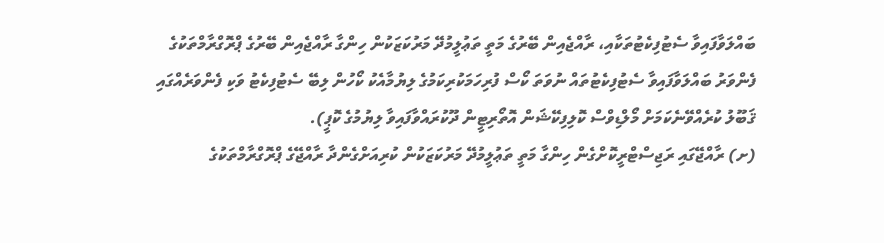ބައްލަވާފައިވާ ސެޓުފިކެޓުތަކާއި، ރާއްޖެއިން ބޭރުގެ މަތީ ތަޢުލީމުދޭ މަރުކަޒަކުން ހިންގާ ރާއްޖެއިން ބޭރުގެ ޕްރޮގްރާމްތަކުގެ ފެންވަރު ބައްލަވާފައިވާ ސެޓުފިކެޓުތައް ނުވަތަ ކޯސް ފުރިހަމަކުރިކަމުގެ ލިޔުމާއެކު ކޯހުން ލިބޭ ސެޓުފިކެޓު ވަކި ފެންވަރެއްގައި ޤަބޫލު ކުރެއްވޭނެކަމަށް މޯލްޑިވްސް ކޮލިފިކޭޝަން އޮތޯރިޓީން ދޫކުރައްވާފައިވާ ލިޔުމުގެ ކޮޕީ).
(ށ) ރާއްޖޭގައި ރަޖިސްޓްރީކޮށްގެން ހިންގާ މަތީ ތަޢުލީމުދޭ މަރުކަޒަކުން ކުރިއަށްގެންދާ ރާއްޖޭގެ ޕްރޮގްރާމްތަކުގެ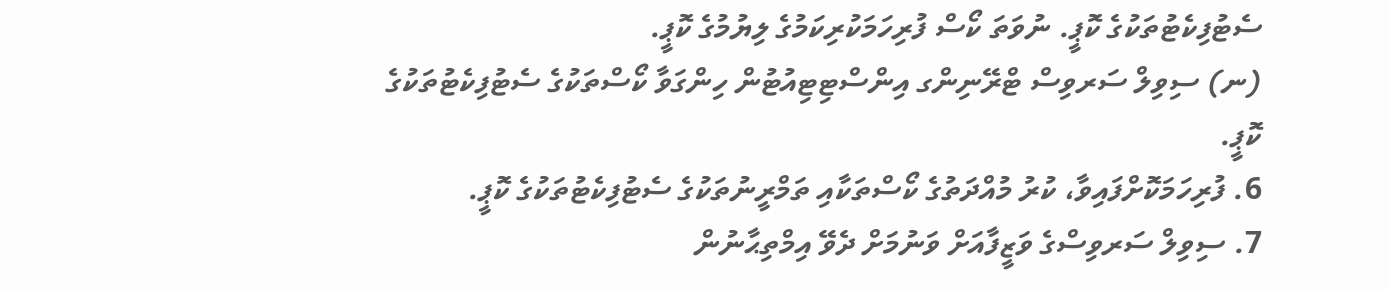ސެޓުފިކެޓުތަކުގެ ކޮޕީ. ނުވަތަ ކޯސް ފުރިހަމަކުރިކަމުގެ ލިޔުމުގެ ކޮޕީ.
(ނ) ސިވިލް ސަރވިސް ޓްރޭނިންގ އިންސްޓިޓިއުޓުން ހިންގަވާ ކޯސްތަކުގެ ސެޓުފިކެޓުތަކުގެ ކޮޕީ.
6. ފުރިހަމަކޮށްފައިވާ، ކުރު މުއްދަތުގެ ކޯސްތަކާއި ތަމްރީނުތަކުގެ ސެޓުފިކެޓުތަކުގެ ކޮޕީ.
7. ސިވިލް ސަރވިސްގެ ވަޒީފާއަށް ވަނުމަށް ދެވޭ އިމްތިޙާނުން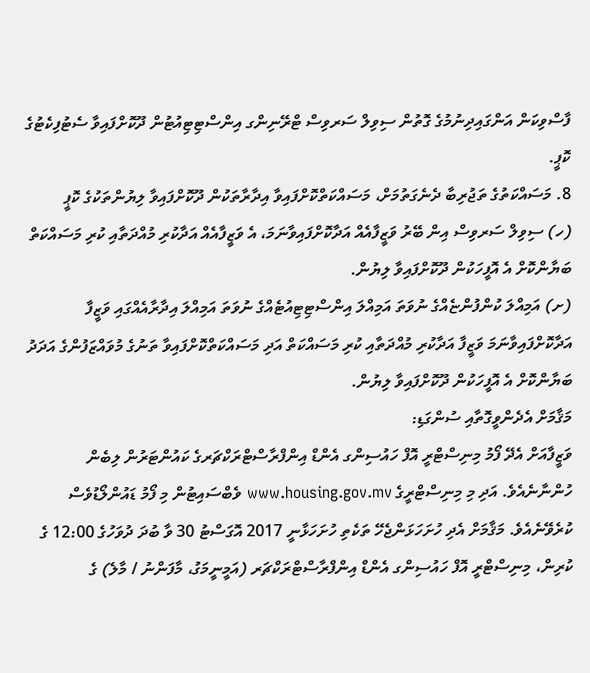ފާސްވިކަން އަންގައިދިނުމުގެ ގޮތުން ސިވިލް ސަރވިސް ޓްރޭނިންގ އިންސްޓިޓިއުޓުން ދޫކޮށްފައިވާ ސެޓުފިކެޓުގެ ކޮޕީ.
8. މަސައްކަތުގެ ތަޖުރިބާ ދެނެގަތުމަށް، މަސައްކަތްކޮށްފައިވާ އިދާރާތަކުން ދޫކޮށްފައިވާ ލިޔުންތަކުގެ ކޮޕީ
(ހ) ސިވިލް ސަރވިސް އިން ބޭރު ވަޒީފާއެއް އަދާކޮށްފައިވާނަމަ، އެ ވަޒީފާއެއް އަދާކުރި މުއްދަތާއި ކުރި މަސައްކަތް ބަޔާންކޮށް އެ އޮފީހަކުން ދޫކޮށްފައިވާ ލިޔުން.
(ށ) އަމިއްލަ ކުންފުންޏެއްގެ ނުވަތަ އަމިއްލަ އިންސްޓިޓިއުޓެއްގެ ނުވަތަ އަމިއްލަ އިދާރާއެއްގައި ވަޒީފާ އަދާކޮށްފައިވާނަމަ ވަޒީފާ އަދާކުރި މުއްދަތާއި ކުރި މަސައްކަތް އަދި މަސައްކަތްކޮށްފައިވާ ތަނުގެ މުވައްޒަފުންގެ އަދަދު ބަޔާންކޮށް އެ އޮފީހަކުން ދޫކޮށްފައިވާ ލިޔުން.
މަޤާމަށް އެދެންވީގޮތާއި ސުންގަޑި:
ވަޒީފާއަށް އެދޭ ފޯމު މިނިސްޓްރީ އޮފް ހައުސިންގ އެންޑް އިންފްރާސްޓްރަކްޗަރގެ ކައުންޓަރުން ލިބެން ހުންނާނެއެވެ. އަދި މި މިނިސްޓްރީގެ www.housing.gov.mv ވެބްސައިޓުން މި ފޯމު ޑައުންލޯޑުވެސް ކުރެވޭނެއެވެ. މަޤާމަށް އެދި ހުށަހަޅަންޖެހޭ ތަކެތި ހުށަހަޅާނީ 2017 އޮގަސްޓު 30 ވާ ބުދަ ދުވަހުގެ 12:00 ގެ ކުރިން، މިނިސްޓްރީ އޮފް ހައުސިންގ އެންޑް އިންފްރާސްޓްރަކްޗަރ (އަމީނީމަގު، މާފަންނު / މާލެ) ގެ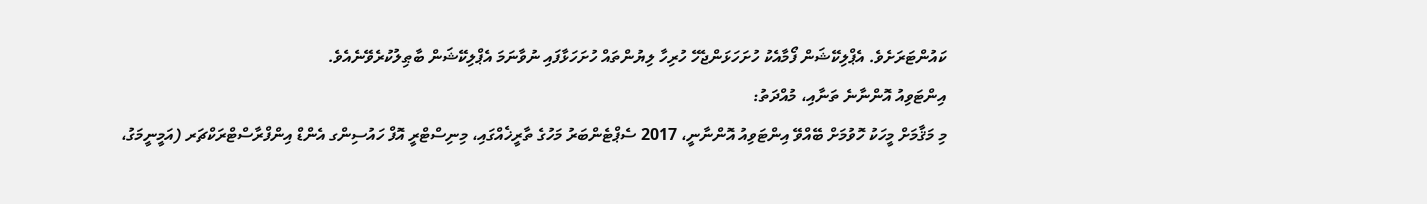ކައުންޓަރަށެވެ. އެޕްލިކޭޝަން ފޯމާއެކު ހުށަހަޅަންޖެހޭ ހުރިހާ ލިޔުންތައް ހުށަހަޅާފައި ނުވާނަމަ އެޕްލިކޭޝަން ބާޠިލުކުރެވޭނެއެވެ.
އިންޓަވިއު އޮންނާނެ ތަނާއި، މުއްދަތު:
މި މަޤާމަށް މީހަކު ހޮވުމަށް ބޭއްވޭ އިންޓަވިއު އޮންނާނީ، 2017 ސެޕްޓެންބަރު މަހުގެ ތާރީޚެއްގައި، މިނިސްޓްރީ އޮފް ހައުސިންގ އެންޑް އިންފްރާސްޓްރަކްޗަރ (އަމީނީމަގު،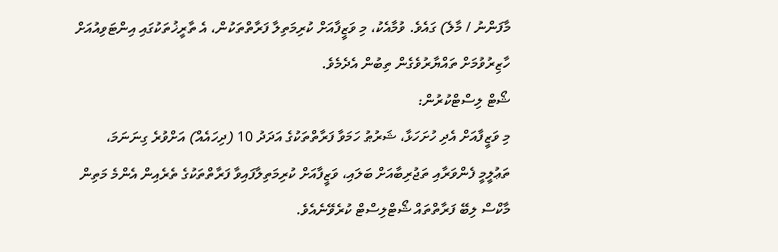މާފަންނު / މާލެ) ގައެވެ. ވުމާއެކު، މި ވަޒީފާއަށް ކުރިމަތިލާ ފަރާތްތަކުން، އެ ތާރީޚުތަކުގައި އިންޓަވިއުއަށް ހާޒިރުވުމަށް ތައްޔާރުވެގެން ތިބުން އެދެމެވެ.
ޝޯޓް ލިސްޓްކުރުން:
މި ވަޒީފާއަށް އެދި ހުށަހަޅާ، ޝަރުޠު ހަމަވާ ފަރާތްތަކުގެ އަދަދު 10 (ދިހައެއް) އަށްވުރެ ގިނަނަމަ، ތަޢުލީމީ ފެންވަރާއި ތަޖުރިބާއަށް ބަލައި، ވަޒީފާއަށް ކުރިމަތިލާފައިވާ ފަރާތްތަކުގެ ތެރެއިން އެންމެ މަތިން މާކްސް ލިބޭ ފަރާތްތައް ޝޯޓްލިސްޓް ކުރެވޭނެއެވެ.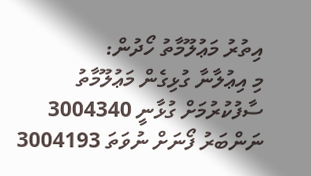އިތުރު މަޢުލޫމާތު ހޯދުން:
މި އިޢުލާނާ ގުޅިގެން މަޢުލޫމާތު ސާފުކުރުމަށް ގުޅާނީ 3004340 ނަންބަރު ފޯނަށް ނުވަތަ 3004193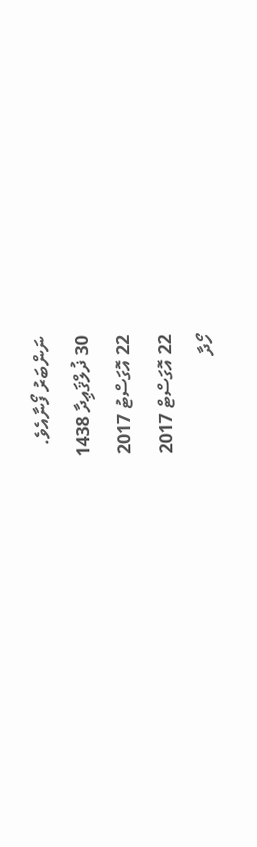ނަންބަރު ފޯނާއެވެ.
30 ޛުލްޤަޢިދާ 1438
22 އޮގަސްޓު 2017
22 އޮގަސްޓް 2017
ހޯދާ